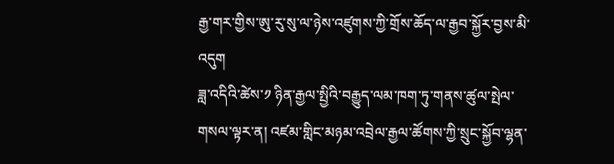རྒྱ་གར་གྱིས་ཨུ་རུ་སུ་ལ་ཉེས་འཛུགས་ཀྱི་གྲོས་ཆོད་ལ་རྒྱབ་སྐྱོར་བྱས་མི་འདུག
ཟླ་འདིའི་ཚེས་༡ ཉིན་རྒྱལ་སྤྱིའི་བརྒྱུད་ལམ་ཁག་ཏུ་གནས་ཚུལ་སྤེལ་གསལ་ལྟར་ན། འཛམ་གླིང་མཉམ་འབྲེལ་རྒྱལ་ཚོགས་ཀྱི་སྲུང་སྐྱོབ་ལྷན་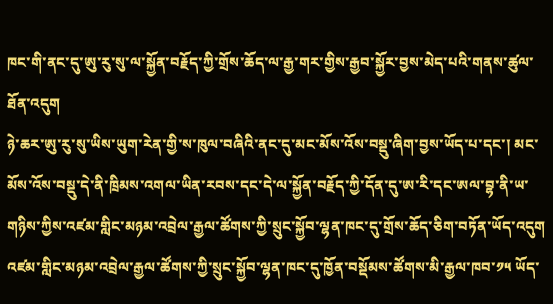ཁང་གི་ནང་དུ་ཨུ་རུ་སུ་ལ་སྐྱོན་བརྗོད་ཀྱི་གྲོས་ཆོད་ལ་རྒྱ་གར་གྱིས་རྒྱབ་སྐྱོར་བྱས་མེད་པའི་གནས་ཚུལ་ཐོན་འདུག
ཉེ་ཆར་ཨུ་རུ་སུ་ཡིས་ཡུག་རེན་གྱི་ས་ཁུལ་བཞིའི་ནང་དུ་མང་མོས་འོས་བསྡུ་ཞིག་བྱས་ཡོད་པ་དང་། མང་མོས་འོས་བསྡུ་དེ་ནི་ཁྲིམས་འགལ་ཡིན་རབས་དང་དེ་ལ་སྐྱོན་བརྗོད་ཀྱི་དོན་དུ་ཨ་རི་དང་ཨལ་བྷ་ནི་ཡ་གཉིས་ཀྱིས་འཛམ་གླིང་མཉམ་འབྲེལ་རྒྱལ་ཚོགས་ཀྱི་སྲུང་སྐྱོབ་ལྷན་ཁང་དུ་གྲོས་ཆོད་ཅིག་བཏོན་ཡོད་འདུག འཛམ་གླིང་མཉམ་འབྲེལ་རྒྱལ་ཚོགས་ཀྱི་སྲུང་སྐྱོབ་ལྷན་ཁང་དུ་ཁྱོན་བསྡོམས་ཚོགས་མི་རྒྱལ་ཁབ་༡༥ ཡོད་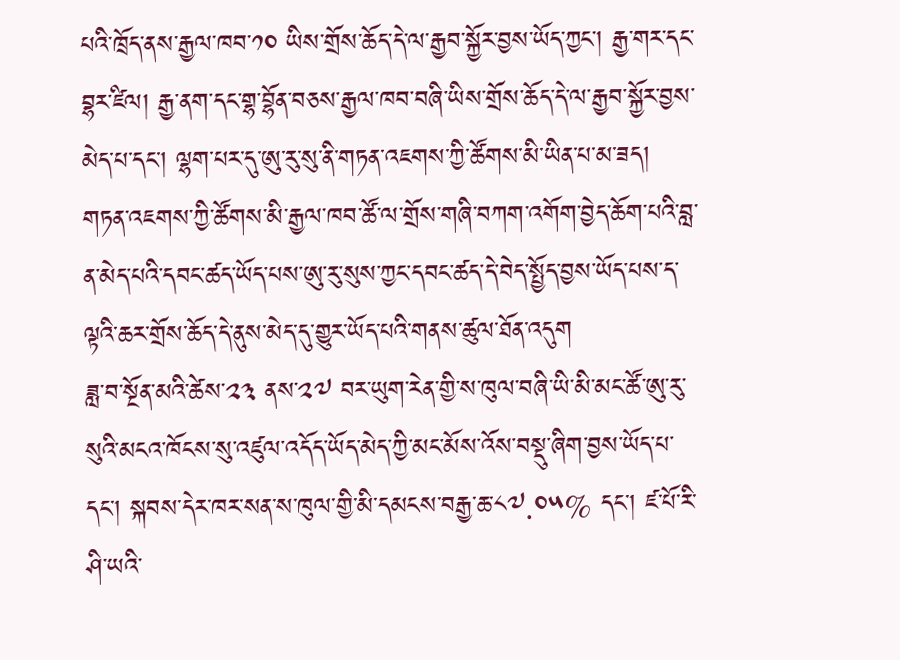པའི་ཁྲོད་ནས་རྒྱལ་ཁབ་༡༠ ཡིས་གྲོས་ཆོད་དེ་ལ་རྒྱབ་སྐྱོར་བྱས་ཡོད་ཀྱང་། རྒྱ་གར་དང་བྷར་ཛིལ། རྒྱ་ནག་དང་གྷ་བྷོན་བཅས་རྒྱལ་ཁབ་བཞི་ཡིས་གྲོས་ཆོད་དེ་ལ་རྒྱབ་སྐྱོར་བྱས་མེད་པ་དང་། ལྷག་པར་དུ་ཨུ་རུ་སུ་ནི་གཏན་འཇགས་ཀྱི་ཚོགས་མི་ཡིན་པ་མ་ཟད། གཏན་འཇགས་ཀྱི་ཚོགས་མི་རྒྱལ་ཁབ་ཚོ་ལ་གྲོས་གཞི་བཀག་འགོག་བྱེད་ཆོག་པའི་བླ་ན་མེད་པའི་དབང་ཚད་ཡོད་པས་ཨུ་རུ་སུས་ཀྱང་དབང་ཚད་དེ་བེད་སྤྱོད་བྱས་ཡོད་པས་ད་ལྟའི་ཆར་གྲོས་ཆོད་དེ་ནུས་མེད་དུ་གྱུར་ཡོད་པའི་གནས་ཚུལ་ཐོན་འདུག
ཟླ་བ་སྔོན་མའི་ཚེས་༢༣ ནས་༢༧ བར་ཡུག་རེན་གྱི་ས་ཁུལ་བཞི་ཡི་མི་མང་ཚོ་ཨུ་རུ་སུའི་མངའ་ཁོངས་སུ་འཛུལ་འདོད་ཡོད་མེད་ཀྱི་མང་མོས་འོས་བསྡུ་ཞིག་བྱས་ཡོད་པ་དང་། སྐབས་དེར་ཁར་སན་ས་ཁུལ་གྱི་མི་དམངས་བརྒྱ་ཆ་༨༧.༠༥% དང་། ཛ་པོ་རི་ཤི་ཡའི་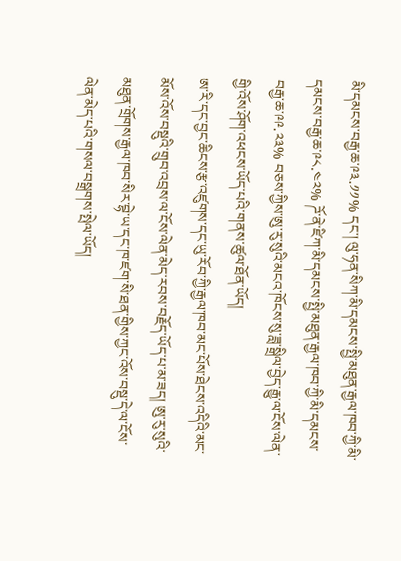མི་དམངས་བརྒྱ་ཆ་༩༣.༡༡% དང་། ལུ་ཧན་སིཀ་མི་དམངས་སྤྱི་མཐུན་རྒྱལ་ཁབ་ཀྱི་མི་དམངས་བརྒྱ་ཆ་༩༨.༤༢% ཌོ་ནེ་ཛིཀ་མི་དམངས་སྤྱི་མཐུན་རྒྱལ་ཁབ་ཀྱི་མི་དམངས་བརྒྱ་ཆ་༩༩.༢༣% བཅས་ཀྱིས་ཨུ་རུ་སུའི་མངའ་ཁོངས་སུ་ཟླ་སྒྲིལ་བྱེད་རྒྱུ་ལ་ངོས་ལེན་གྱི་འོས་ཤོག་འཕངས་ཡོད་པའི་གནས་ཚུལ་ཐོན་ཡོད།
ཨ་རི་དང་བྱང་ཆིངས་རྩ་འཛུགས་དང་ཡུ་རོབ་ཀྱི་རྒྱལ་ཁབ་མང་པོས་ཐེངས་འདིའི་མང་མོས་འོས་བསྡུའི་གྲུབ་འབྲས་ལ་ངོས་ལེན་མེད་རབས་བརྗོད་ཡོད་པ་མ་ཟད། ཨུ་རུ་སུའི་མཐུན་གྲོགས་རྒྱལ་ཁབ་སིར་བྷེ་ཡ་དང་ཁ་ཛག་སི་ཐན་གྱིས་ཀྱང་འོས་བསྡུ་དེ་ལ་ངོས་ལེན་མེད་པའི་གསལ་བསྒྲགས་སྤེལ་ཡོད།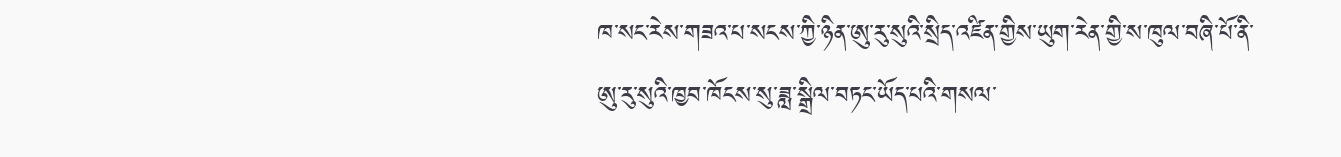ཁ་སང་རེས་གཟའ་པ་སངས་ཀྱི་ཉིན་ཨུ་རུ་སུའི་སྲིད་འཛིན་གྱིས་ཡུག་རེན་གྱི་ས་ཁུལ་བཞི་པོ་ནི་ཨུ་རུ་སུའི་ཁྱབ་ཁོངས་སུ་ཟླ་སྒྲིལ་བཏང་ཡོད་པའི་གསལ་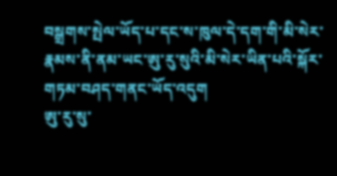བསྒྲགས་སྤེལ་ཡོད་པ་དང་ས་ཁུལ་དེ་དག་གི་མི་སེར་རྣམས་ནི་ནམ་ཡང་ཨུ་རུ་སུའི་མི་སེར་ཡིན་པའི་སྐོར་གཏམ་བཤད་གནང་ཡོད་འདུག
ཨུ་རུ་སུ་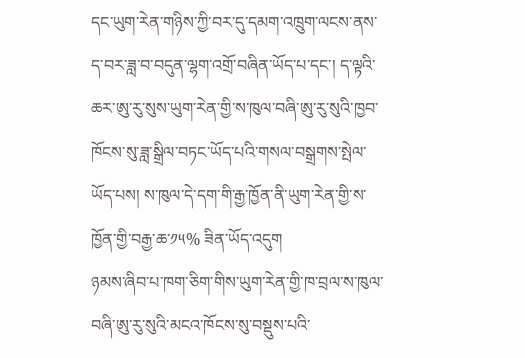དང་ཡུག་རེན་གཉིས་ཀྱི་བར་དུ་དམག་འཁྲུག་ལངས་ནས་ད་བར་ཟླ་བ་བདུན་ལྷག་འགྲོ་བཞིན་ཡོད་པ་དང་། ད་ལྟའི་ཆར་ཨུ་རུ་སུས་ཡུག་རེན་གྱི་ས་ཁུལ་བཞི་ཨུ་རུ་སུའི་ཁྱབ་ཁོངས་སུ་ཟླ་སྒྲིལ་བཏང་ཡོད་པའི་གསལ་བསྒྲགས་སྤེལ་ཡོད་པས། ས་ཁུལ་དེ་དག་གི་རྒྱ་ཁྱོན་ནི་ཡུག་རེན་གྱི་ས་ཁྱོན་གྱི་བརྒྱ་ཆ་༡༥% ཟིན་ཡོད་འདུག
ཉམས་ཞིབ་པ་ཁག་ཅིག་གིས་ཡུག་རེན་གྱི་ཁ་བྲལ་ས་ཁུལ་བཞི་ཨུ་རུ་སུའི་མངའ་ཁོངས་སུ་བསྡུས་པའི་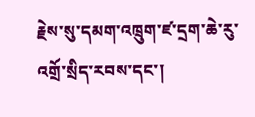རྗེས་སུ་དམག་འཁྲུག་ཛ་དྲག་ཆེ་རུ་འགྲོ་སྲིད་རབས་དང་།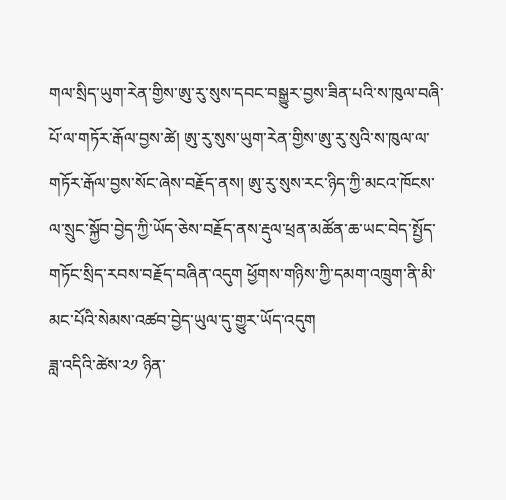གལ་སྲིད་ཡུག་རེན་གྱིས་ཨུ་རུ་སུས་དབང་བསྒྱུར་བྱས་ཟིན་པའི་ས་ཁུལ་བཞི་པོ་ལ་གཏོར་རྒོལ་བྱས་ཚེ། ཨུ་རུ་སུས་ཡུག་རེན་གྱིས་ཨུ་རུ་སུའི་ས་ཁུལ་ལ་གཏོར་རྒོལ་བྱས་སོང་ཞེས་བརྗོད་ནས། ཨུ་རུ་སུས་རང་ཉིད་ཀྱི་མངའ་ཁོངས་ལ་སྲུང་སྐྱོབ་བྱེད་ཀྱི་ཡོད་ཅེས་བརྗོད་ནས་རྡུལ་ཕྲན་མཚོན་ཆ་ཡང་བེད་སྤྱོད་གཏོང་སྲིད་རབས་བརྗོད་བཞིན་འདུག ཕྱོགས་གཉིས་ཀྱི་དམག་འཁྲུག་ནི་མི་མང་པོའི་སེམས་འཚབ་བྱེད་ཡུལ་དུ་གྱུར་ཡོད་འདུག
ཟླ་འདིའི་ཚེས་༢༡ ཉིན་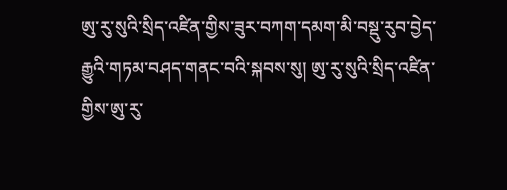ཨུ་རུ་སུའི་སྲིད་འཛིན་གྱིས་ཟུར་བཀག་དམག་མི་བསྡུ་རུབ་བྱེད་རྒྱུའི་གཏམ་བཤད་གནང་བའི་སྐབས་སུ། ཨུ་རུ་སུའི་སྲིད་འཛིན་གྱིས་ཨུ་རུ་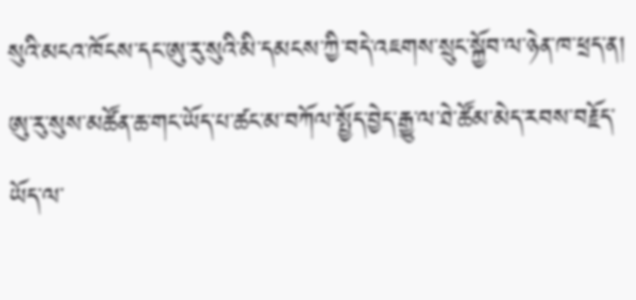སུའི་མངའ་ཁོངས་དང་ཨུ་རུ་སུའི་མི་དམངས་ཀྱི་བདེ་འཇགས་སྲུང་སྐྱོབ་ལ་ཉེན་ཁ་ཕྲད་ན། ཨུ་རུ་སུས་མཚོན་ཆ་གང་ཡོད་པ་ཚང་མ་བཀོལ་སྤྱོད་བྱེད་རྒྱུ་ལ་ཐེ་ཚོམ་མེད་རབས་བརྗོད་ཡོད་ལ་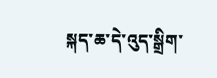སྐད་ཆ་དེ་འུད་སྒྲིག་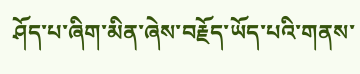ཤོད་པ་ཞིག་མིན་ཞེས་བརྗོད་ཡོད་པའི་གནས་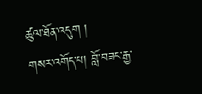ཚུལ་ཐོན་འདུག །
གསར་འགོད་པ། བློ་བཟང་རྒྱ་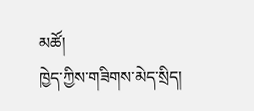མཚོ།
ཁྱེད་ཀྱིས་གཟིགས་མེད་སྲིད།